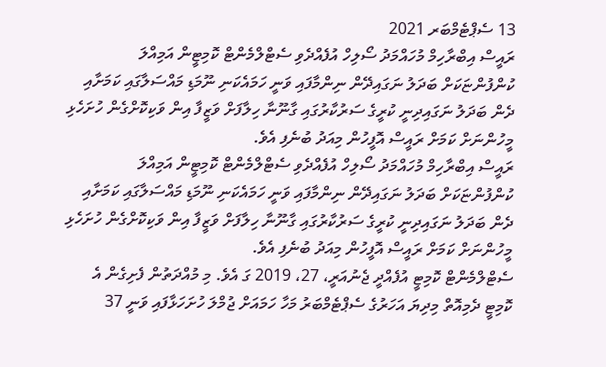13 ސެޕްޓެމްބަރ 2021
ރައީސް އިބްރާހިމް މުހައްމަދު ސޯލިހް އުފެއްދެވި ސެޓްލްމެންޓް ކޮމިޓީން އަމިއްލަ ކުންފުންޏަކަށް ބަދަލު ނަގައިދޭން ނިންމާފައި ވަނީ ހަމައެކަނި ނޫމަޑި މައްސަލާގައި ކަމަށާއި ދެން ބަދަލު ނަގައިދިނީ ކުރީގެ ސަރުކާރުގައި ގާނޫނާ ހިލާފަށް ވަޒީފާ އިން ވަކިކޮށްގެން ހުށަހެޅި މީހުންނަށް ކަމަށް ރައީސް އޮފީހުން މިއަދު ބުނެފި އެވެ.
ރައީސް އިބްރާހިމް މުހައްމަދު ސޯލިހް އުފެއްދެވި ސެޓްލްމެންޓް ކޮމިޓީން އަމިއްލަ ކުންފުންޏަކަށް ބަދަލު ނަގައިދޭން ނިންމާފައި ވަނީ ހަމައެކަނި ނޫމަޑި މައްސަލާގައި ކަމަށާއި ދެން ބަދަލު ނަގައިދިނީ ކުރީގެ ސަރުކާރުގައި ގާނޫނާ ހިލާފަށް ވަޒީފާ އިން ވަކިކޮށްގެން ހުށަހެޅި މީހުންނަށް ކަމަށް ރައީސް އޮފީހުން މިއަދު ބުނެފި އެވެ.
ސެޓްލްމެންޓް ކޮމިޓީ އުފެއްދީ ޖެނުއަރީ، 27، 2019 ގަ އެވެ. މި މުއްދަތުން ފެށިގެން އެ ކޮމިޓީ ދެމިއޮތް މިދިޔަ އަހަރުގެ ސެޕްޓެމްބަރު މަހާ ހަމައަށް ޖުމްލަ ހުށަހަޅާފައި ވަނީ 37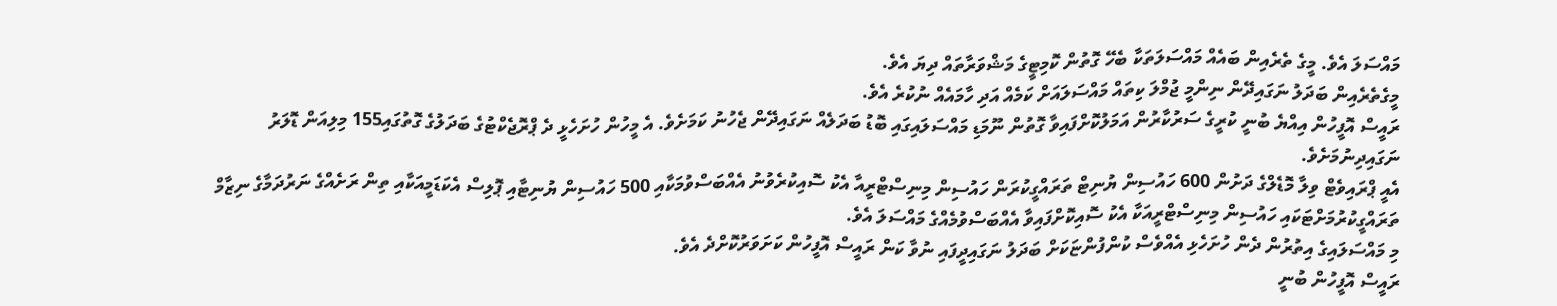މައްސަލަ އެވެ. މީގެ ތެރެއިން ބައެއް މައްސަލަތަކާ ބެހޭ ގޮތުން ކޮމިޓީގެ މަޝްވަރާތައް ދިޔަ އެވެ.
މީގެތެރެއިން ބަދަލު ނަގައިދޭން ނިންމީ ޖުމްލަ ކިތައް މައްސަލައަށް ކަމެއް އަދި ހާމައެއް ނުކުރެ އެވެ.
ރައީސް އޮފީހުން އިއްޔެ ބުނީ ކުރީގެ ސަރުކާރުން އަމަލުކޮށްފައިވާ ގޮތުން ނޫމަޑި މައްސަލައިގައި ބޮޑު ބަދަލެއް ނަގައިދޭން ޖެހުނު ކަމަށެވެ. އެ މީހުން ހުށަހެޅީ ދެ ޕްރޮޖެކްޓުގެ ބަދަލުގެ ގޮތުގައި155 މިލިއަން ޑޮލަރު ނަގައިދިނުމަށެވެ.
އެއީ ޕްރައިވެޓް ވިލާ މޮޑެލްގެ ދަށުން 600 ހައުސިން ޔުނިޓް ތަރައްގީކުރަން ހައުސިން މިނިސްޓްރީއާ އެކު ސޮއިކުރެވުނު އެއްބަސްވުމަކާއި 500 ހައުސިން ޔުނިޓާއި ޕޮލިސް އެކަޑަމީއަކާއި ތިން ރަށެއްގެ ނަރުދަމާގެ ނިޒާމް ތަރައްގީކުރުމަށްޓަކައި ހައުސިން މިނިސްޓްރީއަކާ އެކު ސޮއިކޮށްފައިވާ އެއްބަސްވުމެއްގެ މައްސަލަ އެވެ.
މި މައްސަލައިގެ އިތުރުން ދެން ހުށަހެޅި އެއްވެސް ކުންފުންޏަކަށް ބަދަލު ނަގައިދީފައި ނުވާ ކަން ރައީސް އޮފީހުން ކަށަވަރުކޮށްދެ އެވެ.
ރައީސް އޮފީހުން ބުނީ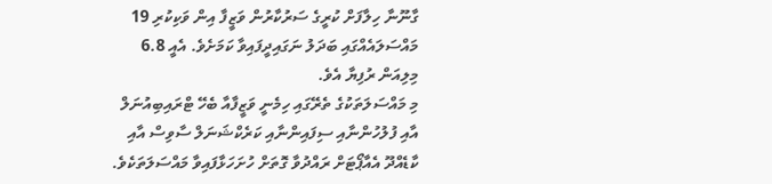ގާނޫނާ ހިލާފަށް ކުރީގެ ސަރުކާރުން ވަޒީފާ އިން ވަކިކުރި 19 މައްސަލައެއްގައި ބަދަލު ނަގައިދީފައިވާ ކަމަށެވެ. އެއީ 6.8 މިލިއަން ރުފިޔާ އެވެ.
މި މައްސަލަތަކުގެ ތެރޭގައި ހިމެނީ ވަޒީފާއާ ބެހޭ ޓްރައިބިއުނަލް އާއި ފުލުހުންނާއި ސިފައިންނާއި ކަރެކްޝަނަލް ސާވިސް އާއި ކާޑެއްދޫ އެއާޕޯޓަށް ރައްދުވާ ގޮތަށް ހުށަހަޅާފައިވާ މައްސަލަތަކެވެ.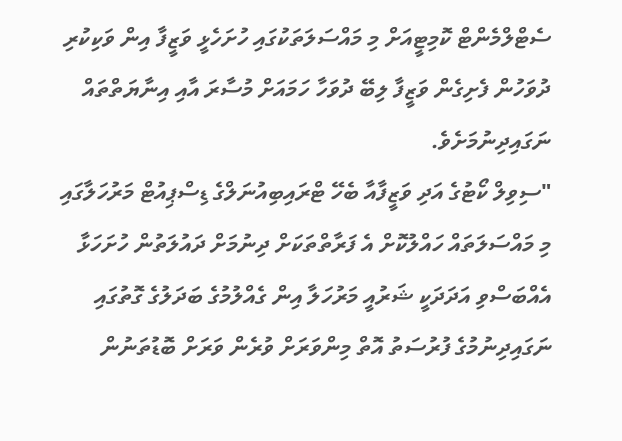ސެޓްލްމެންޓް ކޮމިޓީއަށް މި މައްސަލަތަކުގައި ހުށަހެޅީ ވަޒީފާ އިން ވަކިކުރި ދުވަހުން ފެށިގެން ވަޒީފާ ލިބޭ ދުވަހާ ހަމައަށް މުސާރަ އާއި އިނާޔަތްތައް ނަގައިދިނުމަށެވެ.
"ސިވިލް ކޯޓުގެ އަދި ވަޒީފާއާ ބެހޭ ޓްރައިބިއުނަލްގެ ޑިސްޕިއުޓް މަރުހަލާގައި މި މައްސަލަތައް ހައްލުކޮށް އެ ފަރާތްތަކަށް ދިނުމަށް ދައުލަތުން ހުށަހަޅާ އެއްބަސްވި އަދަދަކީ ޝަރުއީ މަރުހަލާ އިން ގެއްލުމުގެ ބަދަލުގެ ގޮތުގައި ނަގައިދިނުމުގެ ފުރުސަތު އޮތް މިންވަރަށް ވުރެން ވަރަށް ބޮޑުތަނުން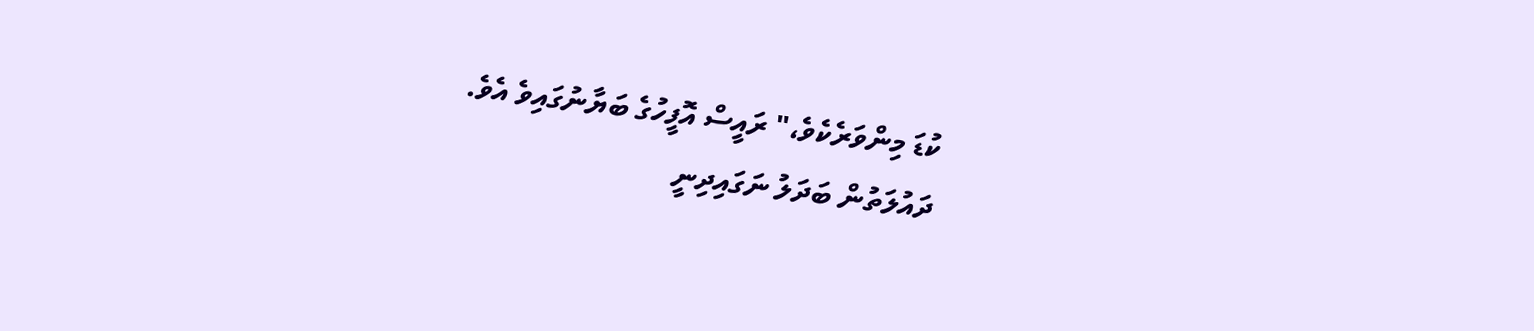ކުޑަ މިންވަރެކެވެ،" ރައީސް އޮފީހުގެ ބަޔާނުގައިވެ އެވެ.
ދައުލަތުން ބަދަލު ނަގައިދިނީ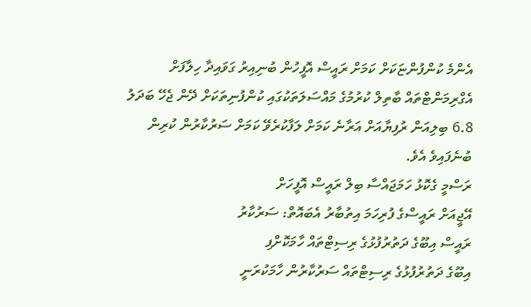އެންމެ ކުންފުންޏަކަށް ކަމަށް ރައީސް އޮފީހުން ބުނިއިރު ގަވައިދާ ހިލާފަށް އެގްރިމަންޓްތައް ބާތިލް ކުރުމުގެ މައްސަލަތަކުގައި ކުންފުނިތަކަށް ދޭން ޖެހޭ ބަދަލު 6.8 ބިލިއަން ރުފިޔާއަށް އަރާނެ ކަމަށް ލަފާކުރެވޭ ކަމަށް ސަރުކާރުން ކުރިން ބުނެފައިވެ އެވެ.
ރަސްމީ ގެކޮޅު ހަމަޖައްސާ ބިލް ރައީސް އޮފީހަށް
އޭޖީއަށް ރައީސްގެ ފުރިހަމަ އިތުބާރު އެބައޮތް: ސަރުކާރު
ރައީސް އިބޫގެ ދަތުރުފުޅުގެ ރިސިޓްތައް ހާމަކޮށްފި
އިބޫގެ ދަތުރުފުޅުގެ ރިސިޓްތައް ސަރުކާރުން ހާމަކުރަނީ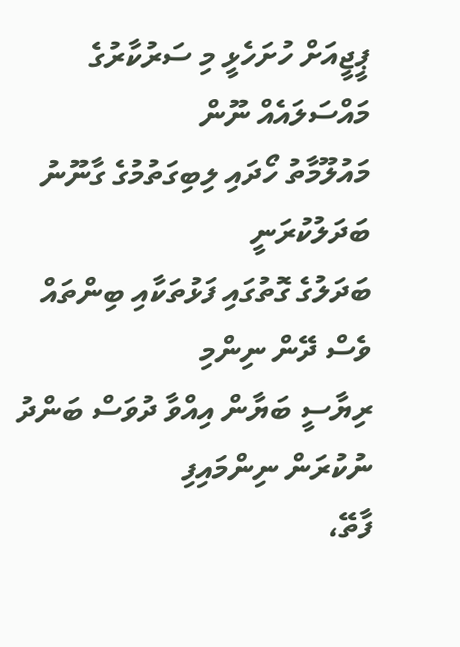ޕީޖީއަށް ހުށަހެޅީ މި ސަރުކާރުގެ މައްސަލައެއް ނޫން
މައުލޫމާތު ހޯދައި ލިބިގަތުމުގެ ގާނޫނު ބަދަލުކުރަނީ
ބަދަލުގެ ގޮތުގައި ފަޅުތަކާއި ބިންތައް ވެސް ދޭން ނިންމި
ރިޔާސީ ބަޔާން އިއްވާ ދުވަސް ބަންދު ނުކުރަން ނިންމައިފި
ފާތޭ،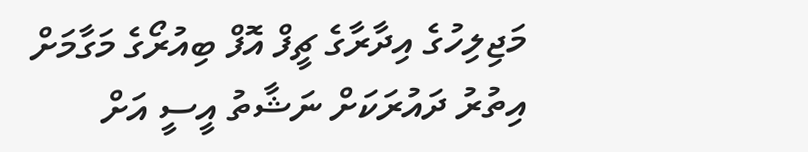މަޖިލިހުގެ އިދާރާގެ ޗީފް އޮފް ބިއުރޯގެ މަގާމަށް
އިތުރު ދައުރަކަށް ނަޝާތު އީސީ އަށް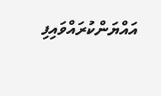އައްޔަންކުރައްވައިފި